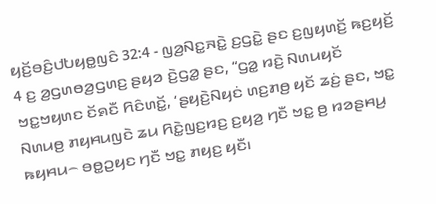ꤟꤢꤩ꤬ꤋꤢꤨ꤬ꤓꤝꤟꤥ꤭ꤜꤢꤨ 32:4 - ꤜꤤ꤬ꤡꤢ꤭ꤏꤢꤧ꤭ ꤢ꤬ꤞꤢꤧ꤭ ꤔꤢ ꤢ꤬ꤜꤟꤛꤢꤩ꤬ ꤒꤢ꤬ꤟꤢꤩ꤬
4 ꤢ꤬ ꤤ꤬ꤞꤛꤥꤤ꤬ꤞꤛꤢ꤬ ꤔꤟꤤ ꤢꤧ꤬ꤞꤤ꤭ ꤔꤢ, “ꤞꤤ꤭ ꤙꤢꤧ꤬ ꤡꤛꤣꤟꤢꤩ ꤠꤢ꤭ꤠꤟꤛꤢ ꤢꤩꤎꤢꤪ ꤖꤢꤨꤛꤢꤩ꤭, ‘ꤔꤟꤢꤧ꤬ꤡꤟꤢꤦ ꤛꤢ꤬ꤊꤥ꤬ ꤟꤢꤩ ꤘꤢꤦ꤬ ꤔꤢ, ꤠꤢ꤭ ꤡꤛꤣꤥ꤬ ꤊꤟꤌꤣꤜꤢꤧ ꤘꤣ ꤖꤢꤧ꤭ꤜꤢ꤬ꤙꤢ꤬ ꤢ꤬ꤟꤤ꤬ ꤚꤢꤪ ꤠꤢ꤭ ꤥ꤬ ꤙꤤꤔꤌꤣ꤬ ꤒꤟꤌꤣ꤮ ꤋꤥ꤭ꤑꤟꤢ ꤚꤢꤪ ꤠꤢ꤭ ꤊꤟꤢ꤬ ꤟꤢꤪ꤯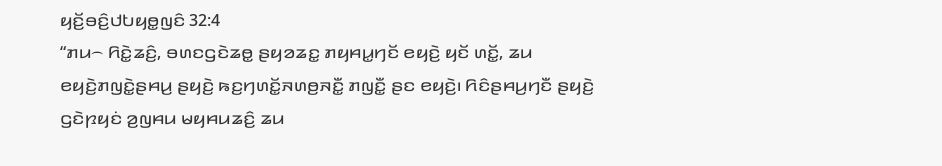ꤟꤢꤩ꤬ꤋꤢꤨ꤬ꤓꤝꤟꤥ꤭ꤜꤢꤨ 32:4
“ꤊꤣ꤮ ꤖꤢꤧ꤭ꤘꤢꤨ꤬, ꤋꤛꤢꤞꤢꤧꤘꤥ꤭ ꤔꤟꤤꤘꤢ꤭ ꤊꤟꤌꤣ꤭ꤚꤢꤩ ꤕꤟꤢꤧ꤬ ꤟꤢꤩ ꤛꤢꤩ꤭, ꤘꤣ ꤕꤟꤢꤧ꤬ꤊꤜꤢꤧ꤭ꤔꤌꤣ꤬ ꤔꤟꤢꤧ꤬ ꤒꤢ꤬ꤚꤛꤢꤩ꤭ꤏꤛꤥ꤬ꤏꤢꤪ꤭ ꤊꤜꤢꤪ꤭ ꤔꤢ ꤕꤟꤢꤧ꤬꤯ ꤖꤢꤨꤔꤌꤣ꤬ꤚꤢꤪ ꤔꤟꤢꤧ꤬ ꤞꤢꤧꤐꤟꤢꤦ ꤤ꤬ꤜꤌꤣ ꤗꤟꤌꤣꤘꤢꤨ꤬ ꤘꤣ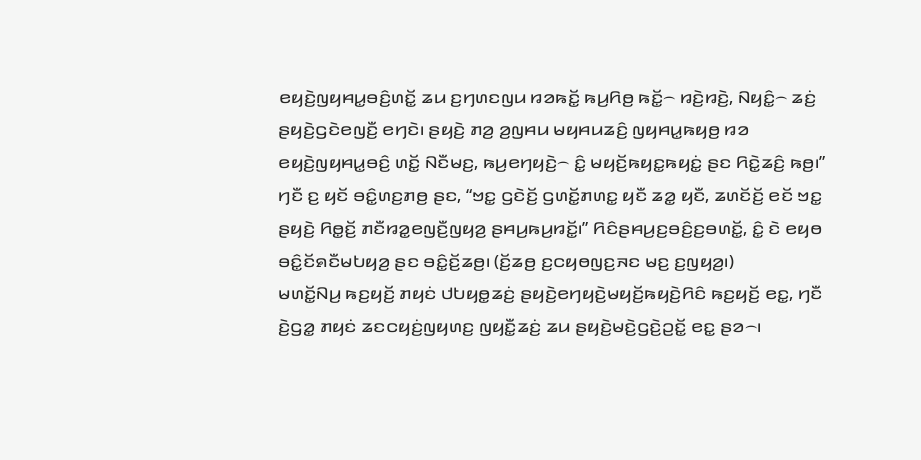ꤕꤟꤢꤧ꤬ꤜꤟꤌꤣ꤭ꤋꤢꤨ꤬ꤛꤢꤩ꤭ ꤘꤣ ꤢ꤬ꤚꤛꤢꤜꤣ ꤙꤤꤒꤢꤩ꤭ ꤒꤣ꤬ꤖꤥ꤬ ꤒꤢꤩ꤭꤮ ꤙꤢꤧ꤬ꤙꤢꤧ꤬, ꤡꤟꤢꤨ꤭꤮ ꤘꤢꤦ꤬ ꤔꤟꤢꤧ꤬ꤞꤢꤧꤕꤜꤢꤪ꤬ ꤕꤚꤢꤧ꤯ ꤔꤟꤢꤧ꤬ ꤊꤤ꤬ ꤤ꤬ꤜꤌꤣ ꤗꤟꤌꤣꤘꤢꤨ꤬ ꤜꤟꤌꤣ꤭ꤒꤟꤥ꤬ ꤙꤤ ꤕꤟꤢꤧ꤬ꤜꤟꤌꤣ꤭ꤋꤢꤨ꤬ ꤛꤢꤩ꤭ ꤡꤢꤪꤗꤢ꤬, ꤒꤣ꤬ꤕꤚꤟꤢꤧ꤬꤮ ꤢꤨ꤭ ꤗꤟꤢꤩ꤬ꤒꤟꤢ꤭ꤒꤟꤢꤦ꤭ ꤔꤢ ꤖꤢꤧ꤭ꤘꤢꤨ꤬ ꤒꤥ꤬꤯”
ꤚꤢꤪ ꤢ꤬ ꤟꤢꤩ ꤋꤢꤨ꤭ꤛꤢ꤬ꤊꤥ꤬ ꤔꤢ, “ꤠꤢ꤭ ꤞꤢꤧꤢꤩ꤬ ꤞꤛꤢꤩ꤭ꤊꤛꤢ꤭ ꤟꤢꤪ ꤘꤤ꤭ ꤟꤢꤪ, ꤘꤛꤢꤩꤢꤩ꤬ ꤕꤢꤩ ꤠꤢ꤭ ꤔꤟꤢꤧ꤬ ꤖꤥ꤭ꤢꤩ꤬ ꤊꤢꤪꤙꤤ꤭ꤕꤜꤢꤪ꤬ꤜꤟꤤ꤬ ꤔꤌꤣ꤬ꤒꤣ꤬ꤙꤢꤩ꤭꤯” ꤖꤢꤨꤔꤌꤣ꤬ꤢ꤬ꤋꤢꤨ꤬ꤢ꤬ꤋꤛꤢꤩ꤭, ꤢꤨ꤭ ꤢꤧ ꤕꤟꤥ ꤋꤢꤨ꤭ꤢꤩꤎꤢꤪꤗꤝꤟꤤ꤬ ꤔꤢ ꤋꤢꤨ꤭ꤢꤩ꤬ꤘꤥ꤬꤯ (ꤢꤩ꤬ꤘꤥ꤬ ꤢ꤬ꤍꤟꤥꤜꤢ꤬ꤏꤢ ꤗꤢ꤬ ꤢ꤬ꤜꤟꤤ꤬꤯)
ꤗꤛꤢꤩ꤭ꤡꤣ꤬ ꤒꤢ꤬ꤟꤢꤩ꤬ ꤊꤟꤢꤦ ꤓꤝꤟꤥ꤭ꤘꤢꤦ꤬ ꤔꤟꤢꤧ꤬ꤕꤚꤟꤢꤧ꤬ꤗꤟꤢꤩ꤬ꤒꤟꤢꤧ꤬ꤖꤢꤨ ꤒꤢ꤬ꤟꤢꤩ꤬ ꤕꤢ꤭, ꤚꤢꤪ ꤢꤧ꤬ꤞꤤ꤭ ꤊꤟꤢꤦ ꤘꤢꤍꤟꤢꤦ꤬ꤜꤟꤛꤢ꤬ ꤜꤟꤢꤪ꤭ꤘꤢꤦ꤬ ꤘꤣ ꤔꤟꤢꤧ꤬ꤗꤢꤧ꤬ꤞꤢꤧ꤬ꤑꤢꤩ꤭ ꤕꤢ꤭ ꤔꤤ꤮꤯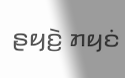ꤔꤟꤢꤧ꤬ ꤊꤟꤢꤦ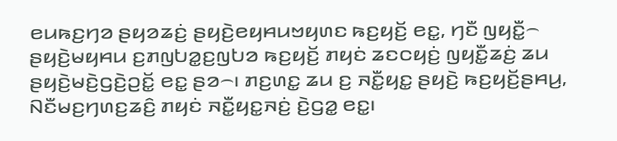ꤕꤣꤒꤢ꤬ꤚꤤ ꤔꤟꤤꤘꤢꤦ꤬ ꤔꤟꤢꤧ꤬ꤕꤟꤌꤣꤠꤟꤛꤢ ꤒꤢ꤬ꤟꤢꤩ꤬ ꤕꤢ꤭, ꤚꤢꤪ ꤜꤟꤢꤪ꤭꤮ ꤔꤟꤢꤧ꤬ꤗꤟꤌꤣ ꤢ꤬ꤊꤜꤝꤤ꤭ꤢ꤬ꤜꤝꤤ ꤒꤢ꤬ꤟꤢꤩ꤬ ꤊꤟꤢꤦ ꤘꤢꤍꤟꤢꤦ꤬ ꤜꤟꤢꤪ꤭ꤘꤢꤦ꤬ ꤘꤣ ꤔꤟꤢꤧ꤬ꤗꤢꤧ꤬ꤞꤢꤧ꤬ꤑꤢꤩ꤭ ꤕꤢ꤭ ꤔꤤ꤮꤯ ꤊꤢ꤬ꤛꤢ꤭ ꤘꤣ ꤢ꤬ ꤏꤢꤪ꤭ꤟꤢ꤭ ꤔꤟꤢꤧ꤬ ꤒꤢ꤬ꤟꤢꤩ꤬ꤔꤌꤣ꤬, ꤡꤢꤪꤗꤢ꤬ꤚꤛꤢ꤬ꤘꤢꤨ꤬ ꤊꤟꤢꤦ ꤏꤢꤪ꤭ꤟꤢ꤭ꤏꤢꤦ꤬ ꤢꤧ꤬ꤞꤤ꤭ ꤕꤢ꤭꤯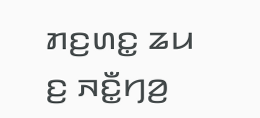ꤊꤢ꤬ꤛꤢ꤭ ꤘꤣ ꤢ꤬ ꤏꤢꤪ꤭ꤚꤤ꤬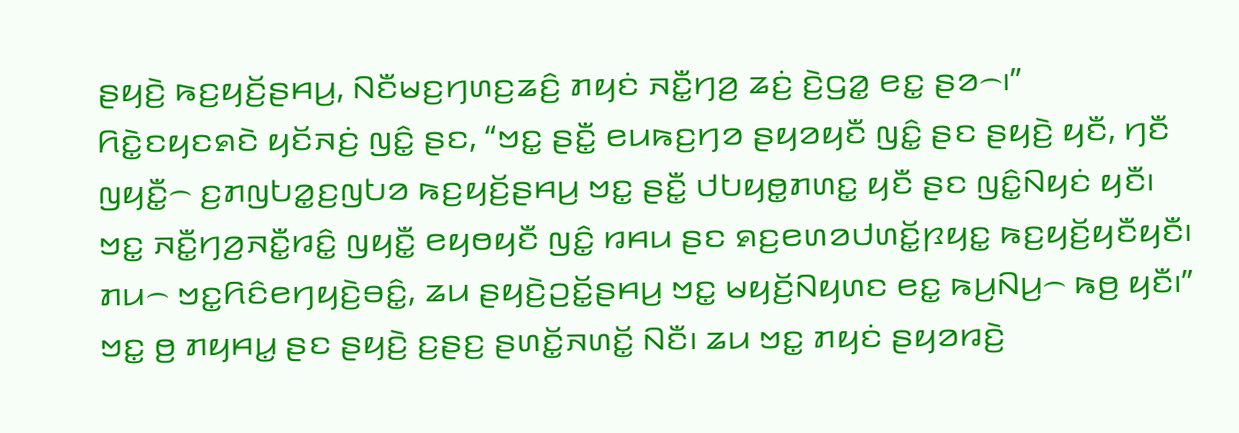ꤔꤟꤢꤧ꤬ ꤒꤢ꤬ꤟꤢꤩ꤬ꤔꤌꤣ꤬, ꤡꤢꤪꤗꤢ꤬ꤚꤛꤢ꤬ꤘꤢꤨ꤬ ꤊꤟꤢꤦ ꤏꤢꤪ꤭ꤚꤤ꤬ ꤘꤢꤦ꤬ ꤢꤧ꤬ꤞꤤ꤭ ꤕꤢ꤭ ꤔꤤ꤮꤯”
ꤖꤢꤧ꤭ꤢꤟꤢꤎꤢꤧ ꤟꤢꤩꤏꤢꤦ꤬ ꤜꤢꤨ꤭ ꤔꤢ, “ꤠꤢ꤭ ꤔꤢꤪ꤭ ꤕꤣꤒꤢ꤬ꤚꤤ ꤔꤟꤤꤟꤢꤪ ꤜꤢꤨ꤭ ꤔꤢ ꤔꤟꤢꤧ꤬ ꤟꤢꤪ, ꤚꤢꤪ ꤜꤟꤢꤪ꤭꤮ ꤢ꤬ꤊꤜꤝꤤ꤭ꤢ꤬ꤜꤝꤤ ꤒꤢ꤬ꤟꤢꤩ꤬ꤔꤌꤣ꤬ ꤠꤢ꤭ ꤔꤢꤪ꤭ ꤓꤝꤟꤥ꤭ꤊꤛꤢ꤭ ꤟꤢꤪ ꤔꤢ ꤜꤢꤨ꤭ꤡꤟꤢꤦ ꤟꤢꤪ꤯ ꤠꤢ꤭ ꤏꤢꤪ꤭ꤚꤤ꤬ꤏꤢꤪ꤭ꤙꤢꤨ꤭ ꤜꤟꤢꤪ꤭ ꤕꤟꤥꤟꤢꤪ ꤜꤢꤨ꤭ ꤙꤌꤣ ꤔꤢ ꤎꤢ꤬ꤕꤛꤤꤓꤛꤢꤩ꤭ꤐꤟꤢ꤭ ꤒꤢ꤬ꤟꤢꤩ꤬ꤟꤢꤪꤟꤢꤪ꤯ ꤊꤣ꤮ ꤠꤢ꤭ꤖꤢꤨꤕꤚꤟꤢꤧ꤬ꤋꤢꤨ꤭, ꤘꤣ ꤔꤟꤢꤧ꤬ꤑꤢꤩ꤭ꤔꤌꤣ꤬ ꤠꤢ꤭ ꤗꤟꤢꤩ꤬ꤡꤟꤛꤢ ꤕꤢ꤭ ꤒꤣ꤬ꤡꤣ꤬꤮ ꤒꤥ꤬ ꤟꤢꤪ꤯”
ꤠꤢ꤭ ꤥ꤬ ꤊꤟꤌꤣ꤭ ꤔꤢ ꤔꤟꤢꤧ꤬ ꤢ꤬ꤔꤢ꤬ ꤔꤛꤢꤩ꤭ꤏꤛꤢꤩ꤭ ꤡꤢꤪ꤯ ꤘꤣ ꤠꤢ꤭ ꤊꤟꤢꤦ ꤔꤟꤤꤙꤢꤧ꤬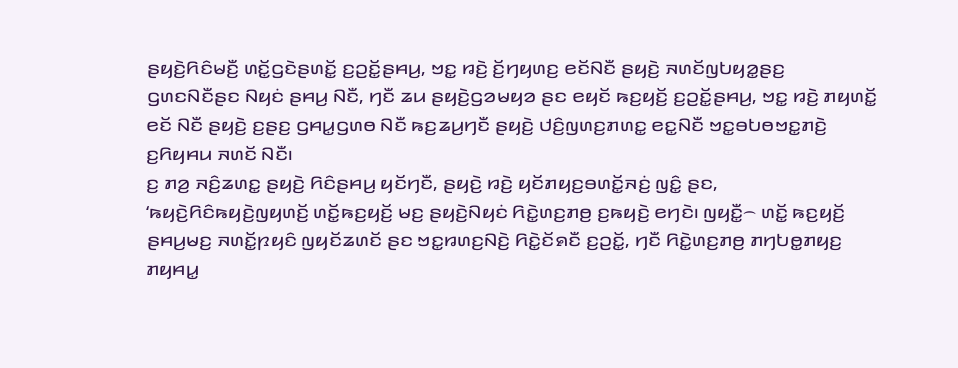ꤔꤟꤢꤧ꤬ꤖꤢꤨꤗꤢꤪ꤬ ꤛꤢꤩ꤭ꤞꤢꤧꤔꤛꤢꤩ꤭ ꤢ꤬ꤑꤢꤩ꤭ꤔꤌꤣ꤬, ꤠꤢ꤭ ꤙꤢꤧ꤬ ꤢꤩ꤬ꤚꤟꤛꤢ꤬ ꤕꤢꤩꤡꤢꤪ ꤔꤟꤢꤧ꤬ ꤏꤛꤢꤩꤜꤝꤟꤤ꤭ꤔꤢ꤬ ꤞꤛꤢꤡꤢꤪꤔꤢ ꤡꤟꤢꤦ ꤔꤌꤣ꤬ ꤡꤢꤪ, ꤚꤢꤪ ꤘꤣ ꤔꤟꤢꤧ꤬ꤞꤤꤗꤟꤤ ꤔꤢ ꤕꤟꤢꤩ ꤒꤢ꤬ꤟꤢꤩ꤬ ꤢ꤬ꤑꤢꤩ꤭ꤔꤌꤣ꤬, ꤠꤢ꤭ ꤙꤢꤧ꤬ ꤊꤟꤛꤢꤩ꤭ ꤕꤢꤩ ꤡꤢꤪ ꤔꤟꤢꤧ꤬ ꤢ꤬ꤔꤢ꤬ ꤞꤌꤣ꤭ꤞꤛꤥ ꤡꤢꤪ ꤒꤢ꤬ꤘꤣ꤬ꤚꤢꤪ ꤔꤟꤢꤧ꤬ ꤓꤢꤨ꤬ꤜꤛꤢ꤬ꤊꤛꤢ꤭ ꤕꤢ꤭ꤡꤢꤪ ꤠꤢ꤭ꤋꤝꤥꤠꤢ꤭ꤊꤢꤧ꤬ ꤢ꤬ꤖꤟꤌꤣ ꤏꤛꤢꤩ ꤡꤢꤪ꤯
ꤢ꤬ ꤊꤤ꤬ ꤏꤢꤨ꤬ꤘꤛꤢ꤭ ꤔꤟꤢꤧ꤬ ꤖꤢꤨꤔꤌꤣ꤬ ꤟꤢꤩꤚꤢꤪ, ꤔꤟꤢꤧ꤬ ꤙꤢꤧ꤬ ꤟꤢꤩꤊꤟꤢ꤬ꤋꤛꤢꤩ꤭ꤏꤢꤦ꤬ ꤜꤢꤨ꤭ ꤔꤢ, ‘ꤒꤟꤢꤧ꤬ꤖꤢꤨꤒꤟꤢꤧ꤬ꤜꤟꤛꤢꤩ꤬ ꤛꤢꤩ꤭ꤒꤢ꤬ꤟꤢꤩ꤬ ꤗꤢ꤬ ꤔꤟꤢꤧ꤬ꤡꤟꤢꤦ ꤖꤢꤧ꤭ꤛꤢ꤬ꤊꤥ꤬ ꤢ꤬ꤒꤟꤢꤧ꤬ ꤕꤚꤢꤧ꤯ ꤜꤟꤢꤪ꤭꤮ ꤛꤢꤩ꤭ ꤒꤢ꤬ꤟꤢꤩ꤬ ꤔꤌꤣ꤬ꤗꤢ꤬ ꤏꤛꤢꤩ꤭ꤐꤟꤢꤨ ꤜꤟꤢꤩꤘꤛꤢꤩ ꤔꤢ ꤠꤢ꤭ꤙꤛꤢ꤬ꤡꤢꤧ꤬ ꤖꤢꤧ꤭ꤢꤩꤎꤢꤪ ꤢ꤬ꤑꤢꤩ꤭, ꤚꤢꤪ ꤖꤢꤧ꤭ꤛꤢ꤬ꤊꤥ꤬ ꤊꤚꤝꤥ꤭ꤊꤟꤢ꤬ ꤊꤟꤌꤣ꤭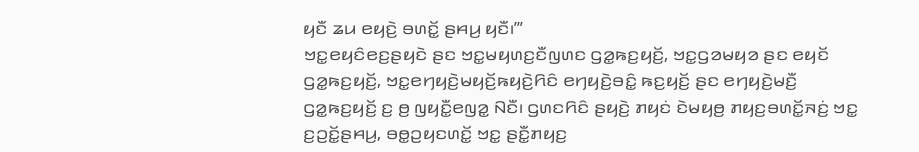ꤟꤢꤪ ꤘꤣ ꤕꤟꤢꤧ꤬ ꤋꤛꤢꤩ꤭ ꤔꤌꤣ꤬ ꤟꤢꤪ꤯’”
ꤠꤢ꤭ꤕꤟꤢꤨꤕꤢ꤬ꤔꤟꤢꤧ ꤔꤢ ꤠꤢ꤭ꤗꤟꤛꤢ꤬ꤢꤪꤜꤛꤢ ꤞꤤ꤭ꤒꤢ꤬ꤟꤢꤩ꤬, ꤠꤢ꤭ꤞꤤꤗꤟꤤ ꤔꤢ ꤕꤟꤢꤩ ꤞꤤ꤭ꤒꤢ꤬ꤟꤢꤩ꤬, ꤠꤢ꤭ꤕꤚꤟꤢꤧ꤬ꤗꤟꤢꤩ꤬ꤒꤟꤢꤧ꤬ꤖꤢꤨ ꤕꤚꤟꤢꤧ꤬ꤋꤢꤨ꤭ ꤒꤢ꤬ꤟꤢꤩ꤬ ꤔꤢ ꤕꤚꤟꤢꤧ꤬ꤗꤢꤪ꤬ ꤞꤤ꤭ꤒꤢ꤬ꤟꤢꤩ꤬ ꤢ꤬ ꤥ꤬ ꤜꤟꤢꤪ꤭ꤕꤜꤤ꤭ ꤡꤢꤪ꤯ ꤞꤛꤢꤖꤢꤨ ꤔꤟꤢꤧ꤬ ꤊꤟꤢꤦ ꤢꤧꤗꤟꤥ꤬ ꤊꤟꤢ꤬ꤋꤛꤢꤩ꤭ꤏꤢꤦ꤬ ꤠꤢ꤭ ꤢ꤬ꤑꤢꤩ꤭ꤔꤌꤣ꤬, ꤋꤥ꤭ꤑꤟꤢꤛꤢꤩ꤭ ꤠꤢ꤭ ꤔꤢꤪ꤭ꤊꤟꤢ꤬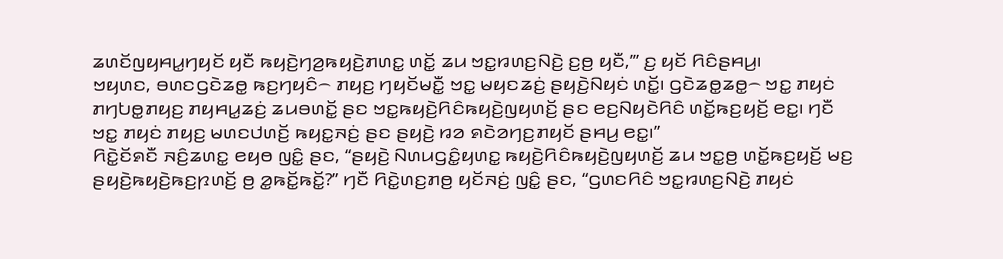ꤘꤛꤢꤩꤜꤟꤌꤣ꤭ꤚꤟꤢꤩ ꤟꤢꤪ ꤒꤟꤢꤧ꤬ꤚꤤ꤬ꤒꤟꤢꤧ꤬ꤊꤛꤢ꤭ ꤛꤢꤩ꤭ ꤘꤣ ꤠꤢ꤭ꤙꤛꤢ꤬ꤡꤢꤧ꤬ ꤢ꤬ꤥ꤬ ꤟꤢꤪ,’” ꤢ꤬ ꤟꤢꤩ ꤖꤢꤨꤔꤌꤣ꤬꤯
ꤠꤟꤛꤢ, ꤋꤛꤢꤞꤢꤧꤘꤥ꤭ ꤒꤢ꤬ꤚꤟꤢꤨ꤮ ꤊꤟꤢ꤬ ꤚꤟꤢꤩꤗꤢꤪ꤭ ꤠꤢ꤭ ꤗꤟꤢꤘꤢꤦ꤬ ꤔꤟꤢꤧ꤬ꤡꤟꤢꤦ ꤛꤢꤩ꤭꤯ ꤞꤢꤧꤘꤥ꤭ꤘꤥ꤭꤮ ꤠꤢ꤭ ꤊꤟꤢꤦ ꤊꤚꤝꤥ꤭ꤊꤟꤢ꤬ ꤊꤟꤌꤣ꤭ꤘꤢꤦ꤬ ꤘꤣꤋꤛꤢꤩ꤭ ꤔꤢ ꤠꤢ꤭ꤒꤟꤢꤧ꤬ꤖꤢꤨꤒꤟꤢꤧ꤬ꤜꤟꤛꤢꤩ꤬ ꤔꤢ ꤕꤢ꤬ꤡꤟꤢꤧꤖꤢꤨ ꤛꤢꤩ꤭ꤒꤢ꤬ꤟꤢꤩ꤬ ꤕꤢ꤭꤯ ꤚꤢꤪ ꤠꤢ꤭ ꤊꤟꤢꤦ ꤊꤟꤢ꤬ ꤗꤛꤢꤓꤛꤢꤩ꤬ ꤒꤟꤢ꤭ꤏꤢꤦ꤬ ꤔꤢ ꤔꤟꤢꤧ꤬ ꤙꤤ ꤎꤢꤧꤤꤚꤢ꤬ꤊꤟꤢꤩ ꤔꤌꤣ꤬ ꤕꤢ꤭꤯”
ꤖꤢꤧ꤭ꤢꤩꤎꤢꤪ ꤏꤢꤨ꤬ꤘꤛꤢ꤭ ꤕꤟꤥ ꤜꤢꤨ꤭ ꤔꤢ, “ꤔꤟꤢꤧ꤬ ꤡꤛꤣꤞꤢꤨ꤭ꤟꤛꤢ꤭ ꤒꤟꤢꤧ꤬ꤖꤢꤨꤒꤟꤢꤧ꤬ꤜꤟꤛꤢꤩ꤬ ꤘꤣ ꤠꤢ꤭ꤥ꤬ ꤛꤢꤩ꤭ꤒꤢ꤬ꤟꤢꤩ꤬ ꤗꤢ꤬ ꤔꤟꤢꤧ꤬ꤒꤟꤢꤧ꤬ꤒꤢ꤬ꤐꤛꤢꤩ꤬ ꤥ꤬ ꤤ꤭ꤒꤢꤩ꤭ꤒꤢꤩ꤭?” ꤚꤢꤪ ꤖꤢꤧ꤭ꤛꤢ꤬ꤊꤥ꤬ ꤟꤢꤩꤏꤢꤦ꤬ ꤜꤢꤨ꤭ ꤔꤢ, “ꤞꤛꤢꤖꤢꤨ ꤠꤢ꤭ꤙꤛꤢ꤬ꤡꤢꤧ꤬ ꤊꤟꤢꤦ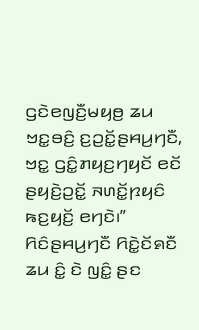ꤞꤢꤧꤕꤜꤢꤪ꤬ꤗꤟꤥ꤬ ꤘꤣ ꤠꤢ꤭ꤋꤢꤨ꤬ ꤢ꤬ꤑꤢꤩ꤭ꤔꤌꤣ꤬ꤚꤢꤪ, ꤠꤢ꤭ ꤞꤢꤨ꤭ꤊꤟꤢ꤬ꤚꤟꤢꤩ ꤕꤢꤩ ꤔꤟꤢꤧ꤬ꤑꤢꤩ꤭ ꤏꤛꤢꤩ꤭ꤐꤟꤢꤨ ꤒꤢ꤬ꤟꤢꤩ꤬ ꤕꤚꤢꤧ꤯”
ꤖꤢꤨꤔꤌꤣ꤬ꤚꤢꤪ ꤖꤢꤧ꤭ꤢꤩꤎꤢꤪ ꤘꤣ ꤢꤨ꤭ ꤢꤧ ꤜꤢꤨ꤭ ꤔꤢ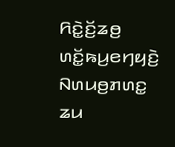ꤖꤢꤧ꤭ꤢꤩ꤬ꤘꤥ꤬ ꤛꤢꤩ꤭ꤒꤣ꤬ꤕꤚꤟꤢꤧ꤬ ꤡꤛꤣꤥ꤬ꤊꤛꤢ꤭ ꤘꤣ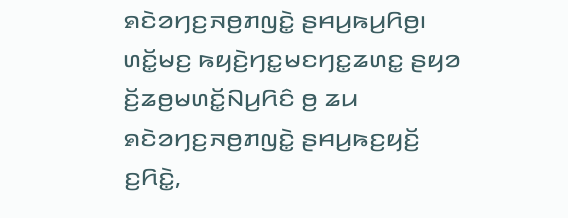ꤎꤢꤧꤤꤚꤢ꤬ꤏꤥ꤬ꤊꤜꤢꤧ꤭ ꤔꤌꤣ꤬ꤒꤣ꤬ꤖꤥ꤬꤯
ꤛꤢꤩ꤭ꤗꤢ꤬ ꤒꤟꤢꤧ꤬ꤚꤢ꤭ꤗꤢꤚꤢ꤭ꤘꤛꤢ꤭ ꤔꤟꤤ ꤢꤩ꤬ꤘꤥ꤬ꤗꤛꤢꤩ꤭ꤡꤣ꤬ꤖꤢꤨ ꤥ꤬ ꤘꤣ ꤎꤢꤧꤤꤚꤢ꤬ꤏꤥ꤬ꤊꤜꤢꤧ꤭ ꤔꤌꤣ꤬ꤒꤢ꤬ꤟꤢꤩ꤬ ꤢ꤬ꤖꤢꤧ꤭,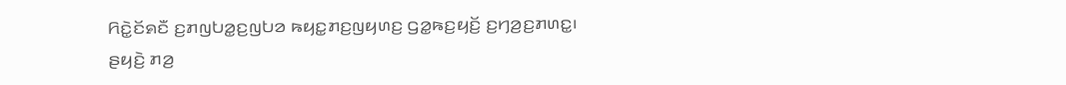ꤖꤢꤧ꤭ꤢꤩꤎꤢꤪ ꤢ꤬ꤊꤜꤝꤤ꤭ꤢ꤬ꤜꤝꤤ ꤒꤟꤢ꤭ꤊꤢ꤬ꤜꤟꤛꤢ꤬ ꤞꤤ꤭ꤒꤢ꤬ꤟꤢꤩ꤬ ꤢ꤬ꤚꤤ꤬ꤢ꤬ꤊꤛꤢ꤭꤯
ꤔꤟꤢꤧ꤬ ꤊꤤ꤬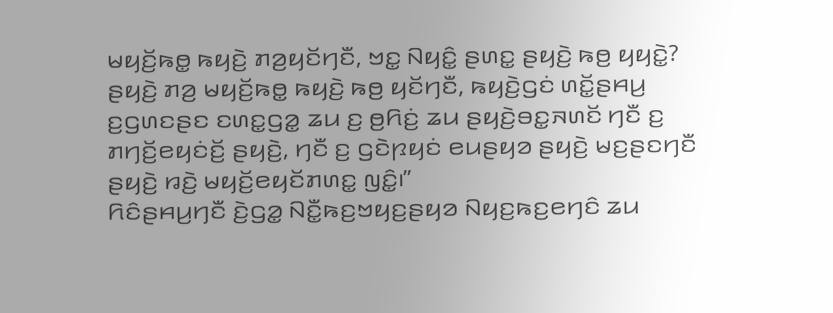ꤗꤟꤢꤩ꤬ꤒꤥ꤭ ꤒꤟꤢꤧ꤬ ꤊꤤ꤬ꤟꤢꤩꤚꤢꤪ, ꤠꤢ꤭ ꤡꤟꤢꤨ꤭ ꤔꤛꤢ꤭ ꤔꤟꤢꤧ꤬ ꤒꤥ꤬ ꤟꤟꤢꤧ꤭? ꤔꤟꤢꤧ꤬ ꤊꤤ꤬ ꤗꤟꤢꤩ꤬ꤒꤥ꤭ ꤒꤟꤢꤧ꤬ ꤒꤥ꤬ ꤟꤢꤩꤚꤢꤪ, ꤒꤟꤢꤧ꤬ꤞꤢꤦ ꤛꤢꤩ꤭ꤔꤌꤣ꤬ ꤢ꤬ꤞꤛꤢꤔꤢ ꤢꤛꤢ꤭ꤞꤤ꤭ ꤘꤣ ꤢ꤬ ꤥ꤬ꤖꤢꤦ꤬ ꤘꤣ ꤔꤟꤢꤧ꤬ꤋꤢ꤭ꤏꤛꤢꤩ ꤚꤢꤪ ꤢ꤬ ꤊꤚꤢꤩ꤬ꤕꤟꤢꤦꤢꤩ꤬ ꤔꤟꤢꤧ꤬, ꤚꤢꤪ ꤢ꤬ ꤞꤢꤧꤐꤟꤢꤦ ꤕꤣꤔꤟꤤ ꤔꤟꤢꤧ꤬ ꤗꤢ꤬ꤔꤢꤚꤢꤪ ꤔꤟꤢꤧ꤬ ꤙꤢꤧ꤬ ꤗꤟꤢꤩ꤬ꤕꤟꤢꤩꤊꤛꤢ꤭ ꤜꤢꤨ꤭꤯”
ꤖꤢꤨꤔꤌꤣ꤬ꤚꤢꤪ ꤢꤧ꤬ꤞꤤ꤭ ꤡꤢꤪ꤭ꤒꤢ꤬ꤠꤟꤢ꤬ꤔꤟꤤ ꤡꤟꤢ꤬ꤒꤢ꤬ꤕꤚꤢꤨ ꤘꤣ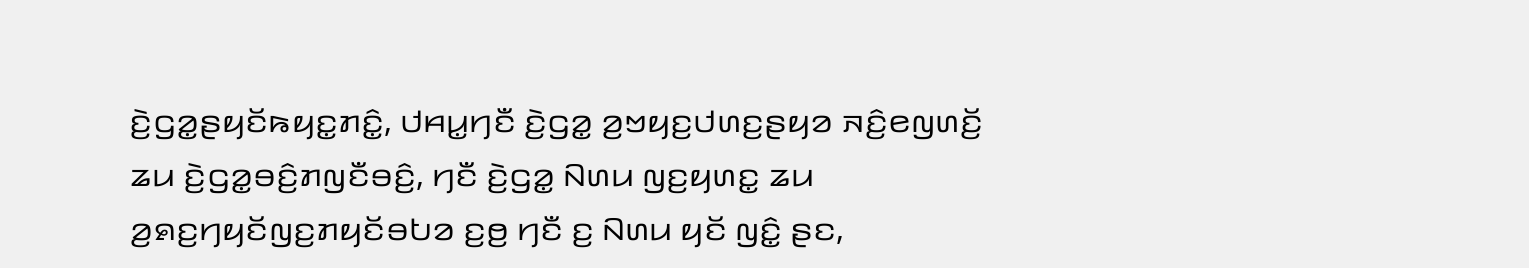ꤢꤧ꤬ꤞꤤ꤭ꤔꤟꤢꤩꤒꤟꤢ꤭ꤊꤢꤨ꤭, ꤓꤌꤣ꤭ꤚꤢꤪ ꤢꤧ꤬ꤞꤤ꤭ ꤤ꤬ꤠꤟꤢ꤬ꤓꤛꤢ꤬ꤔꤟꤤ ꤏꤢꤨ꤬ꤕꤜꤛꤢꤩ꤬ ꤘꤣ ꤢꤧ꤬ꤞꤤ꤭ꤋꤢꤨ꤬ꤊꤜꤢꤪꤋꤢꤨ꤬, ꤚꤢꤪ ꤢꤧ꤬ꤞꤤ꤭ ꤡꤛꤣ ꤜꤢ꤬ꤟꤛꤢ꤭ ꤘꤣ ꤤ꤬ꤎꤢ꤬ꤚꤟꤢꤩꤜꤢ꤬ꤊꤟꤢꤩꤋꤝꤤ ꤢ꤬ꤥ꤬ ꤚꤢꤪ ꤢ꤬ ꤡꤛꤣ ꤟꤢꤩ ꤜꤢꤨ꤭ ꤔꤢ,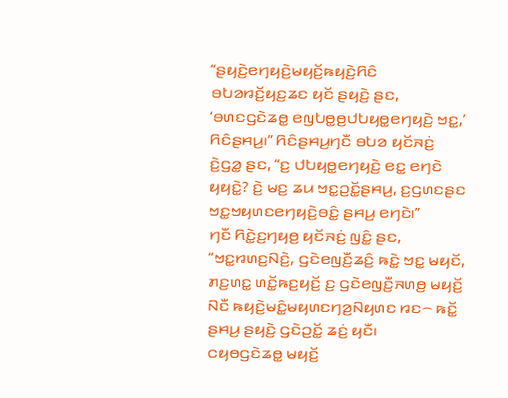“ꤔꤟꤢꤧ꤬ꤕꤚꤟꤢꤧ꤬ꤗꤟꤢꤩ꤬ꤒꤟꤢꤧ꤬ꤖꤢꤨ ꤋꤝꤤꤙꤢꤩ꤬ꤟꤢ꤬ꤘꤢ ꤟꤢꤩ ꤔꤟꤢꤧ꤬ ꤔꤢ, ‘ꤋꤛꤢꤞꤢꤧꤘꤥ꤭ ꤕꤜꤝꤥ꤭ꤥ꤬ꤓꤝꤟꤥ꤭ꤕꤚꤟꤢꤧ꤬ ꤠꤢ꤭,’ ꤖꤢꤨꤔꤌꤣ꤬꤯” ꤖꤢꤨꤔꤌꤣ꤬ꤚꤢꤪ ꤋꤝꤤ ꤟꤢꤩꤏꤢꤦ꤬ ꤢꤧ꤬ꤞꤤ꤭ ꤔꤢ, “ꤢ꤬ ꤓꤝꤟꤥ꤭ꤕꤚꤟꤢꤧ꤬ ꤕꤢ꤭ ꤕꤚꤢꤧ ꤟꤟꤢꤧ꤭? ꤢꤧ꤬ ꤗꤢ꤬ ꤘꤣ ꤠꤢ꤭ꤑꤢꤩ꤭ꤔꤌꤣ꤬, ꤢ꤬ꤞꤛꤢꤔꤢ ꤠꤢ꤭ꤠꤟꤛꤢꤕꤚꤟꤢꤧ꤬ꤋꤢꤨ꤭ ꤔꤌꤣ꤬ ꤕꤚꤢꤧ꤯”
ꤚꤢꤪ ꤖꤢꤧ꤭ꤢ꤬ꤚꤟꤥ꤬ ꤟꤢꤩꤏꤢꤦ꤬ ꤜꤢꤨ꤭ ꤔꤢ, “ꤠꤢ꤭ꤙꤛꤢ꤬ꤡꤢꤧ꤬, ꤞꤢꤧꤕꤜꤢꤪ꤬ꤘꤢꤨ꤬ ꤒꤢꤧ꤭ ꤠꤢ꤭ ꤗꤟꤢꤩ, ꤊꤢ꤬ꤛꤢ꤭ ꤛꤢꤩ꤭ꤒꤢ꤬ꤟꤢꤩ꤬ ꤢ꤬ ꤞꤢꤧꤕꤜꤢꤪ꤬ꤏꤛꤥ꤬ ꤗꤟꤢꤩ꤬ ꤡꤢꤪ ꤒꤟꤢꤧ꤬ꤗꤢꤨ꤭ꤗꤟꤛꤢꤚꤤ꤬ꤡꤟꤛꤢ ꤙꤢ꤮ ꤒꤢꤩ꤭ ꤔꤌꤣ꤬ ꤔꤟꤢꤧ꤬ ꤞꤢꤧꤑꤢꤩ꤭ ꤘꤢꤦ꤬ ꤟꤢꤪ꤯
ꤍꤟꤥꤞꤢꤧꤘꤥ꤭ ꤗꤟꤢꤩ꤬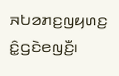ꤏꤝꤤꤊꤢ꤬ꤜꤟꤛꤢ꤬ ꤢꤨ꤭ꤞꤢꤧꤕꤜꤢꤪ꤬꤯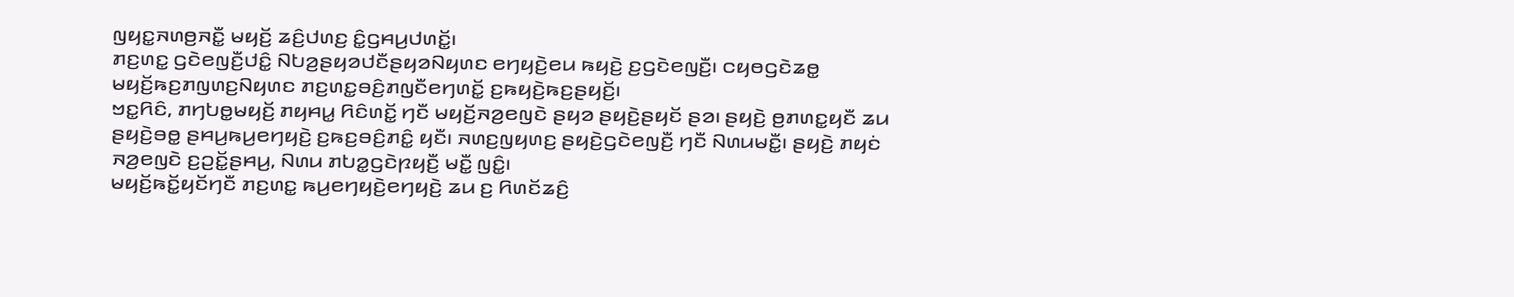ꤜꤟꤢ꤭ꤏꤛꤥ꤬ꤏꤢꤪ꤭ ꤗꤟꤢꤩ꤬ ꤘꤢꤨ꤬ꤓꤛꤢ꤬ ꤢꤨ꤭ꤞꤌꤣ꤬ꤓꤛꤢꤩ꤭꤯
ꤊꤢ꤬ꤛꤢ꤭ ꤞꤢꤧꤕꤜꤢꤪ꤬ꤓꤢꤨ꤭ ꤡꤝꤤ꤬ꤔꤟꤤꤓꤢꤪꤔꤟꤤꤡꤟꤛꤢ ꤕꤚꤟꤢꤧ꤬ꤕꤣ ꤒꤟꤢꤧ꤬ ꤢ꤬ꤞꤢꤧꤕꤜꤢꤪ꤬꤯ ꤍꤟꤥꤞꤢꤧꤘꤥ꤭ ꤗꤟꤢꤩ꤬ꤒꤢ꤬ꤊꤜꤛꤢ꤬ꤡꤟꤛꤢ ꤊꤢ꤬ꤛꤢ꤭ꤋꤢꤨ꤬ꤊꤜꤢꤪꤕꤚꤛꤢꤩ꤭ ꤢ꤬ꤒꤟꤢꤧ꤬ꤒꤢ꤬ꤔꤟꤢꤩ꤬꤯
ꤠꤢ꤭ꤖꤢꤨ, ꤊꤚꤝꤥ꤭ꤗꤟꤢꤩ꤬ ꤊꤟꤌꤣ꤭ ꤖꤢꤨꤛꤢꤩ꤭ ꤚꤢꤪ ꤗꤟꤢꤩ꤬ꤏꤤ꤬ꤕꤜꤢꤧ ꤔꤟꤤ ꤔꤟꤢꤧ꤬ꤔꤟꤢꤩ ꤔꤤ꤯ ꤔꤟꤢꤧ꤬ ꤥ꤬ꤊꤛꤢ꤭ꤟꤢꤪ ꤘꤣ ꤔꤟꤢꤧ꤬ꤋꤥ꤭ ꤔꤌꤣ꤬ꤒꤣ꤬ꤕꤚꤟꤢꤧ꤬ ꤢ꤬ꤒꤢ꤬ꤋꤢꤨ꤬ꤊꤢꤨ꤭ ꤟꤢꤪ꤯ ꤏꤛꤢ꤬ꤜꤟꤛꤢ꤬ ꤔꤟꤢꤧ꤬ꤞꤢꤧꤕꤜꤢꤪ꤬ ꤚꤢꤪ ꤡꤛꤣꤗꤢꤪ꤭꤯ ꤔꤟꤢꤧ꤬ ꤊꤟꤢꤦ ꤏꤤ꤬ꤕꤜꤢꤧ ꤢ꤬ꤑꤢꤩ꤭ꤔꤌꤣ꤬, ꤡꤛꤣ ꤊꤝꤤ꤭ꤞꤢꤧꤐꤟꤢꤪ꤬ ꤗꤢꤪ꤭ ꤜꤢꤨ꤭꤯
ꤗꤟꤢꤩ꤬ꤒꤢꤩ꤭ꤟꤢꤩꤚꤢꤪ ꤊꤢ꤬ꤛꤢ꤭ ꤒꤣ꤬ꤕꤚꤟꤢꤧ꤬ꤕꤚꤟꤢꤧ꤬ ꤘꤣ ꤢ꤬ ꤖꤛꤢꤩꤘꤢꤨ꤬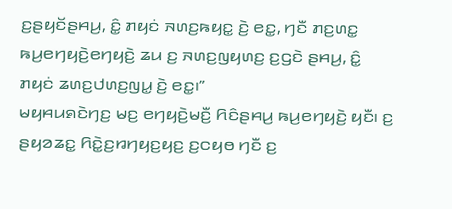ꤢ꤬ꤔꤟꤢꤩꤔꤌꤣ꤬, ꤢꤨ꤭ ꤊꤟꤢꤦ ꤏꤛꤢ꤬ꤒꤟꤢ꤭ ꤢꤧ꤬ ꤕꤢ꤭, ꤚꤢꤪ ꤊꤢ꤬ꤛꤢ꤭ ꤒꤣ꤬ꤕꤚꤟꤢꤧ꤬ꤕꤚꤟꤢꤧ꤬ ꤘꤣ ꤢ꤬ ꤏꤛꤢ꤬ꤜꤟꤛꤢ꤬ ꤢ꤬ꤞꤢꤧ ꤔꤌꤣ꤬, ꤢꤨ꤭ ꤊꤟꤢꤦ ꤘꤛꤢ꤬ꤓꤛꤢ꤬ꤜꤣ꤭ ꤢꤧ꤬ ꤕꤢ꤭꤯”
ꤗꤟꤌꤣꤎꤢꤧꤚꤢ꤬ ꤗꤢ꤬ ꤕꤚꤟꤢꤧ꤬ꤗꤢꤪ꤬ ꤖꤢꤨꤔꤌꤣ꤬ ꤒꤣ꤬ꤕꤚꤟꤢꤧ꤬ ꤟꤢꤪ꤯ ꤢ꤬ ꤔꤟꤤꤘꤢ꤭ ꤖꤢꤧ꤭ꤢ꤬ꤙꤚꤟꤢ꤬ꤟꤢ꤬ ꤢ꤬ꤍꤟꤥ ꤚꤢꤪ ꤢ꤬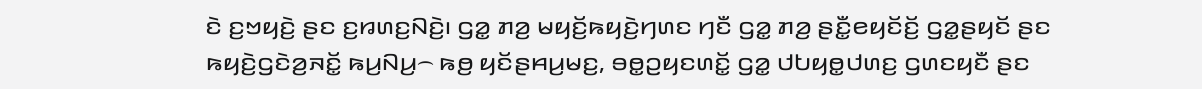ꤢꤧ ꤢ꤬ꤠꤟꤢꤧ꤬ ꤔꤢ ꤢ꤬ꤙꤛꤢ꤬ꤡꤢꤧ꤬꤯ ꤞꤤ꤭ ꤊꤤ꤬ ꤗꤟꤢꤩ꤬ꤒꤟꤢꤧ꤬ꤚꤛꤢ ꤚꤢꤪ ꤞꤤ꤭ ꤊꤤ꤬ ꤔꤢꤪ꤭ꤕꤟꤢꤩꤢꤩ꤬ ꤞꤤ꤭ꤔꤟꤢꤩ ꤔꤢ ꤒꤟꤢꤧ꤬ꤞꤢꤧꤤ꤬ꤏꤢꤩ꤭ ꤒꤣ꤬ꤡꤣ꤬꤮ ꤒꤥ꤬ ꤟꤢꤩꤔꤌꤣ꤬ꤗꤢ꤬, ꤋꤥ꤭ꤑꤟꤢꤛꤢꤩ꤭ ꤞꤤ꤭ ꤓꤝꤟꤥ꤭ꤓꤛꤢ꤬ ꤞꤛꤢꤟꤢꤪ ꤔꤢ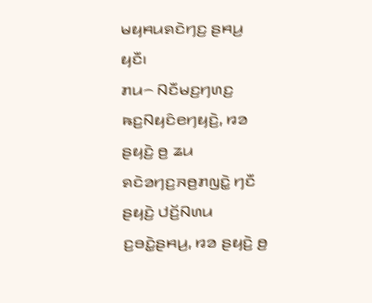ꤗꤟꤌꤣꤎꤢꤧꤚꤢ꤬ ꤔꤌꤣ꤬ ꤟꤢꤪ꤯
ꤊꤣ꤮ ꤡꤢꤪꤗꤢ꤬ꤚꤛꤢ꤬ ꤒꤢ꤬ꤡꤟꤢꤨꤕꤚꤟꤢꤧ꤬, ꤙꤤ ꤔꤟꤢꤧ꤬ ꤥ꤬ ꤘꤣ ꤎꤢꤧꤤꤚꤢ꤬ꤏꤥ꤬ꤊꤜꤢꤧ꤭ ꤚꤢꤪ ꤔꤟꤢꤧ꤬ ꤓꤢꤩ꤬ꤡꤛꤣ ꤢ꤬ꤋꤢꤧ꤭ꤔꤌꤣ꤬, ꤙꤤ ꤔꤟꤢꤧ꤬ ꤥ꤬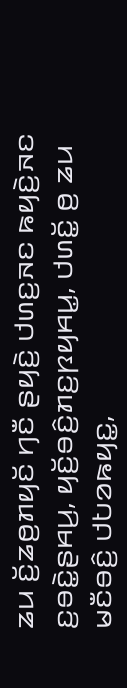ꤘꤣ ꤢꤩ꤬ꤘꤥ꤬ꤊꤟꤢꤩ ꤚꤢꤪ ꤔꤟꤢꤧ꤬ ꤓꤛꤢ꤬ꤏꤢ ꤒꤟꤢꤧ꤬ꤏꤢ ꤢ꤬ꤋꤢꤧ꤭ꤔꤌꤣ꤬, ꤟꤢꤩ꤬ꤋꤢꤨ꤬ꤊꤢ꤬ꤐꤟꤌꤣ꤭, ꤓꤛꤢꤩ꤭ ꤥ꤬ ꤘꤣ ꤗꤢꤪꤋꤢꤨ꤬ ꤓꤝꤤꤒꤟꤢ꤭,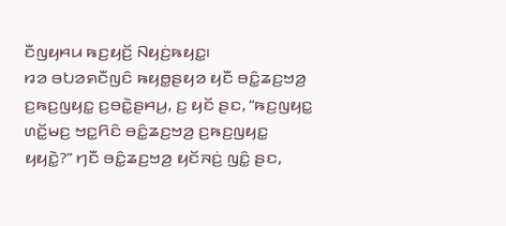ꤢꤪꤜꤟꤌꤣ ꤒꤢ꤬ꤟꤢꤩ꤬ ꤡꤟꤢꤦ꤬ꤒꤟꤢ꤭꤯
ꤙꤤ ꤋꤝꤤꤎꤢꤪꤜꤢꤨ ꤒꤟꤥ꤭ꤔꤟꤤ ꤟꤢꤪ ꤋꤢꤨ꤭ꤘꤢ꤬ꤠꤤ꤬ ꤢ꤬ꤒꤢ꤬ꤜꤟꤢ꤭ ꤢ꤬ꤋꤢꤧ꤭ꤔꤌꤣ꤬, ꤢ꤬ ꤟꤢꤩ ꤔꤢ, “ꤒꤢ꤬ꤜꤟꤢ꤭ ꤛꤢꤩ꤭ꤗꤢ꤬ ꤠꤢ꤭ꤖꤢꤨ ꤋꤢꤨ꤭ꤘꤢ꤬ꤠꤤ꤬ ꤢ꤬ꤒꤢ꤬ꤜꤟꤢ꤭ ꤟꤟꤢꤧ꤭?” ꤚꤢꤪ ꤋꤢꤨ꤭ꤘꤢ꤬ꤠꤤ꤬ ꤟꤢꤩꤏꤢꤦ꤬ ꤜꤢꤨ꤭ ꤔꤢ,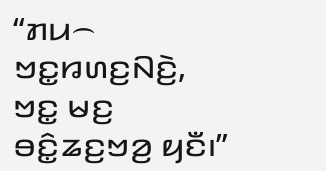“ꤊꤣ꤮ ꤠꤢ꤭ꤙꤛꤢ꤬ꤡꤢꤧ꤬, ꤠꤢ꤭ ꤗꤢ꤬ ꤋꤢꤨ꤭ꤘꤢ꤬ꤠꤤ꤬ ꤟꤢꤪ꤯”